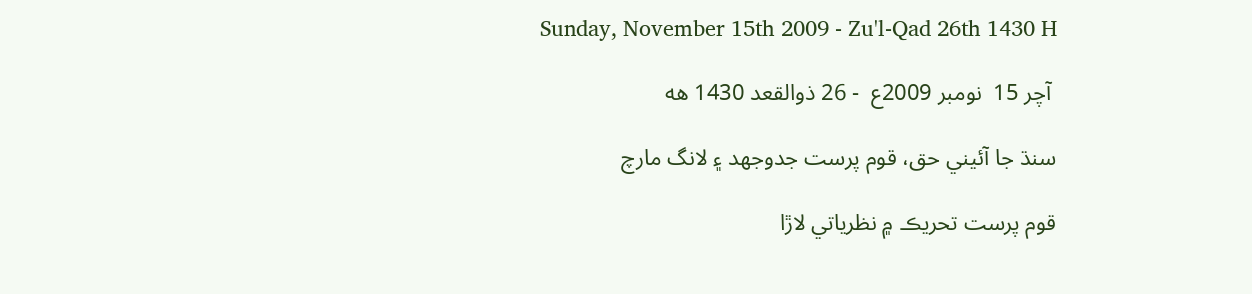Sunday, November 15th 2009 - Zu'l-Qad 26th 1430 H

 آچر 15  نومبر 2009ع  - 26 ذوالقعد 1430 هه

سنڌ جا آئيني حق، قوم پرست جدوجهد ۽ لانگ مارچ

قوم پرست تحريڪ ۾ نظرياتي لاڙا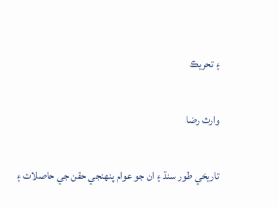۽ تحريڪ

وارث رضا

تاريخي طور سنڌ ۽ ان جو عوام پنهنجي حقن جي حاصلات ۽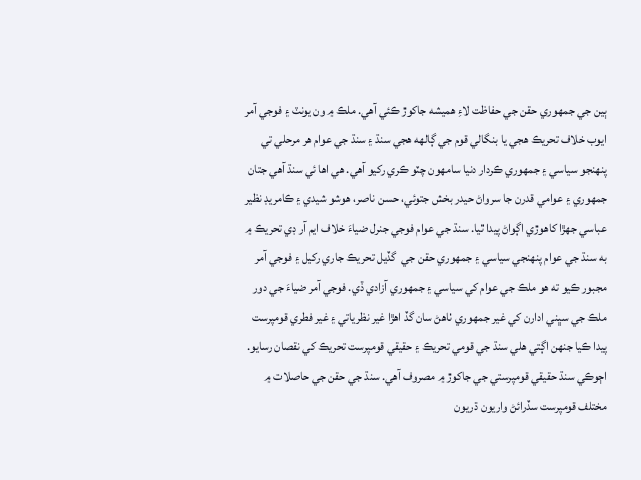ٻين جي جمهوري حقن جي حفاظت لاءِ هميشه جاکوڙ ڪئي آهي. ملڪ ۾ ون يونٽ ۽ فوجي آمر ايوب خلاف تحريڪ هجي يا بنگالي قوم جي ڳالهه هجي سنڌ ۽ سنڌ جي عوام هر مرحلي تي پنهنجو سياسي ۽ جمهوري ڪردار دنيا سامهون چٽو ڪري رکيو آهي. هي اها ئي سنڌ آهي جتان جمهوري ۽ عوامي قدرن جا سرواڻ حيدر بخش جتوئي، حسن ناصر، هوشو شيدي ۽ ڪامريڊ نظير عباسي جهڙا کاهوڙي اڳواڻ پيدا ٿيا. سنڌ جي عوام فوجي جنرل ضياءَ خلاف ايم آر ڊي تحريڪ ۾ به سنڌ جي عوام پنهنجي سياسي ۽ جمهوري حقن جي  گڏيل تحريڪ جاري رکيل ۽ فوجي آمر مجبور ڪيو ته هو ملڪ جي عوام کي سياسي ۽ جمهوري آزادي ڏي. فوجي آمر ضياءَ جي دور ملڪ جي سڀني ادارن کي غير جمهوري ٺاهڻ سان گڏ اهڙا غير نظرياتي ۽ غير فطري قومپرست پيدا ڪيا جنهن اڳتي هلي سنڌ جي قومي تحريڪ ۽ حقيقي قومپرست تحريڪ کي نقصان رسايو. اڄوڪي سنڌ حقيقي قومپرستي جي جاکوڙ ۾ مصروف آهي. سنڌ جي حقن جي حاصلات ۾ مختلف قومپرست سڏرائڻ واريون ڌريون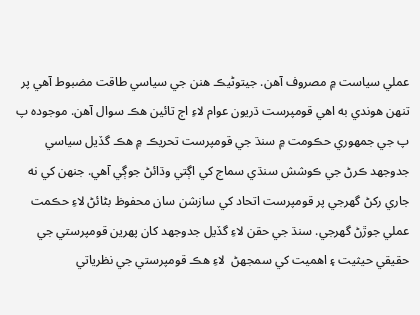عملي سياست ۾ مصروف آهن. جيتوڻيڪ هنن جي سياسي طاقت مضبوط آهي پر تنهن هوندي به اهي قومپرست ڌريون عوام لاءِ اڄ تائين هڪ سوال آهن. موجوده پ پ جي جمهوري حڪومت ۾ سنڌ جي قومپرست تحريڪ ۾ هڪ گڏيل سياسي جدوجهد ڪرڻ جي ڪوشش سنڌي سماج کي اڳتي وڌائڻ جوڳي آهي. جنهن کي نه جاري رکڻ گهرجي پر قومپرست اتحاد کي سازشن سان محفوظ بڻائڻ لاءِ حڪمت عملي جوڙڻ گهرجي. سنڌ جي حقن لاءِ گڏيل جدوجهد کان پهرين قومپرستي جي حقيقي حيثيت ۽ اهميت کي سمجهڻ  لاءِ هڪ قومپرستي جي نظرياتي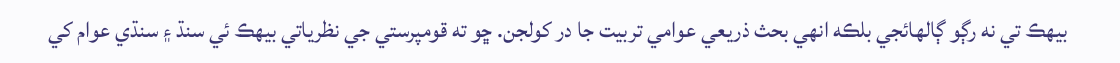بيهڪ تي نه رڳو ڳالهائجي بلڪه انهي بحث ذريعي عوامي تربيت جا در کولجن. ڇو ته قومپرستي جي نظرياتي بيهڪ ئي سنڌ ۽ سنڌي عوام کي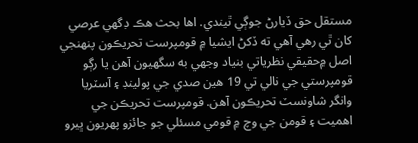مستقل حق ڏيارڻ جوڳي ٿيندي. اها بحث هڪ ڊگهي عرصي کان ٿي رهي آهي ته ڏکڻ ايشيا ۾ قومپرست تحريڪون پنهنجي اصل ۾حقيقي نظرياتي بنياد وجهي به سگهيون آهن يا رڳو قومپرستي جي نالي تي 19 هين صدي جي پولينڊ ۽ آسٽريا وانگر شاونسٽ تحريڪون آهن. قومپرست تحريڪن جي اهميت ۽ قومن جي وچ ۾ قومي مسئلي جو جائزو پهريون ڀيرو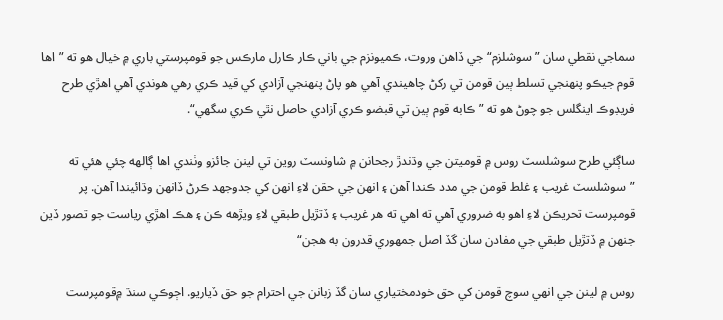سماجي نقطي سان ”سوشلزم“ جي ڏاهن وروت، ڪميونزم جي باني ڪار ڪارل مارڪس جو قومپرستي باري ۾ خيال هو ته ”اها قوم جيڪو پنهنجي تسلط ٻين قومن تي رکڻ چاهيندي آهي هو پاڻ پنهنجي آزادي کي قيد ڪري رهي هوندي آهي اهڙي طرح فريڊوڪ اينگلس جو چوڻ هو ته ”ڪابه قوم ٻين تي قبضو ڪري آزادي حاصل نٿي ڪري سگهي“.

ساڳئي طرح سوشلسٽ روس ۾ قوميتن جي وڌندڙ رجحانن ۾ شاونسٽ روين تي لينن جائزو وٺندي اها ڳالهه چئي هئي ته ”سوشلسٽ غريب ۽ غلط قومن جي مدد ڪندا آهن ۽ انهن جي حقن لاءِ انهن کي جدوجهد ڪرڻ ڏانهن وڌائيندا آهن. پر قومپرست تحريڪن لاءِ اهو به ضروري آهي ته اهي ته هر غريب ۽ ڏتڙيل طبقي لاءِ ويڙهه ڪن ۽ هڪ اهڙي رياست جو تصور ڏين جنهن ۾ ڏتڙيل طبقي جي مفادن سان گڏ اصل جمهوري قدرون به هجن“

روس ۾ لينن جي انهي سوچ قومن کي حق خودمختياري سان گڏ زبانن جي احترام جو حق ڏياريو. اڄوڪي سنڌ ۾قومپرست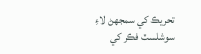تحريڪ کي سمجهڻ لاءِ سوشلسٽ فڪر کي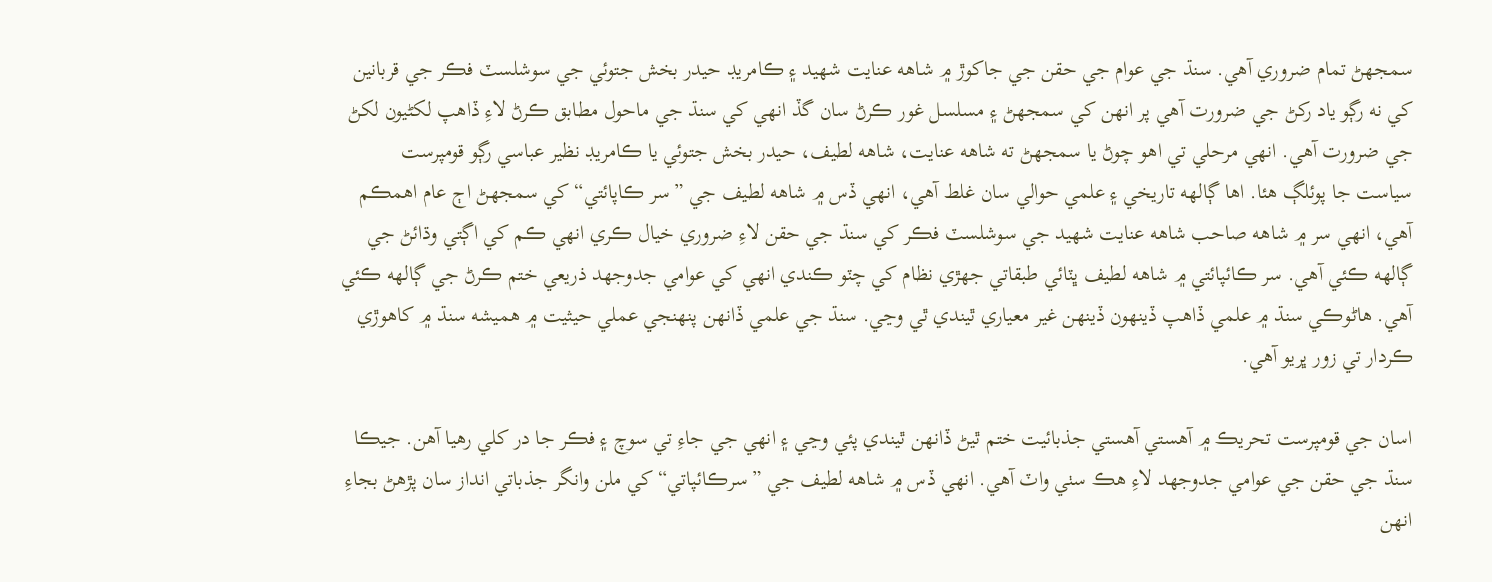سمجهڻ تمام ضروري آهي. سنڌ جي عوام جي حقن جي جاکوڙ ۾ شاهه عنايت شهيد ۽ ڪامريڊ حيدر بخش جتوئي جي سوشلسٽ فڪر جي قربانين کي نه رڳو ياد رکڻ جي ضرورت آهي پر انهن کي سمجهڻ ۽ مسلسل غور ڪرڻ سان گڏ انهي کي سنڌ جي ماحول مطابق ڪرڻ لاءِ ڏاهپ لکڻيون لکڻ جي ضرورت آهي. انهي مرحلي تي اهو چوڻ يا سمجهڻ ته شاهه عنايت، شاهه لطيف، حيدر بخش جتوئي يا ڪامريڊ نظير عباسي رڳو قومپرست سياست جا پوئلڳ هئا. اها ڳالهه تاريخي ۽ علمي حوالي سان غلط آهي، انهي ڏس ۾ شاهه لطيف جي ”سر ڪاپائتي“ کي سمجهڻ اڄ عام اهمڪم آهي، انهي سر ۾ شاهه صاحب شاهه عنايت شهيد جي سوشلسٽ فڪر کي سنڌ جي حقن لاءِ ضروري خيال ڪري انهي ڪم کي اڳتي وڌائڻ جي ڳالهه ڪئي آهي. سر ڪائپائتي ۾ شاهه لطيف ڀٽائي طبقاتي جهڙي نظام کي چٽو ڪندي انهي کي عوامي جدوجهد ذريعي ختم ڪرڻ جي ڳالهه ڪئي آهي. هاڻوڪي سنڌ ۾ علمي ڏاهپ ڏينهون ڏينهن غير معياري ٿيندي ٿي وڃي. سنڌ جي علمي ڏانهن پنهنجي عملي حيثيت ۾ هميشه سنڌ ۾ کاهوڙي ڪردار تي زور ڀريو آهي.

اسان جي قومپرست تحريڪ ۾ آهستي آهستي جذبائيت ختم ٿيڻ ڏانهن ٿيندي پئي وڃي ۽ انهي جي جاءِ تي سوچ ۽ فڪر جا در کلي رهيا آهن. جيڪا سنڌ جي حقن جي عوامي جدوجهد لاءِ هڪ سٺي واٽ آهي. انهي ڏس ۾ شاهه لطيف جي ”سرڪائپاتي“ کي ملن وانگر جذباتي انداز سان پڙهڻ بجاءِ انهن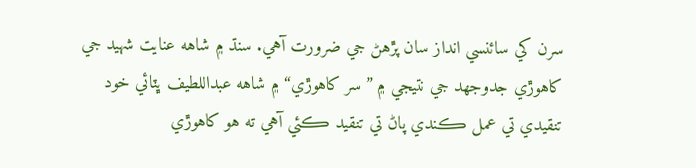سرن کي سائنسي انداز سان پڙهڻ جي ضرورت آهي. سنڌ ۾ شاهه عنايت شهيد جي کاهوڙي جدوجهد جي نتيجي ۾ ”سر کاهوڙي“ ۾ شاهه عبداللطيف ڀٽائي خود تنقيدي تي عمل ڪندي پاڻ تي تنقيد ڪئي آهي ته هو کاهوڙي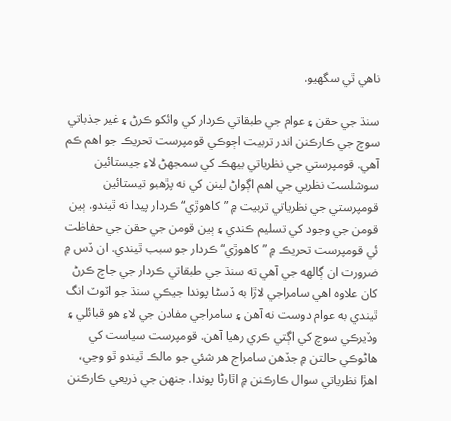ناهي ٿي سگهيو.

سنڌ جي حقن ۽ عوام جي طبقاتي ڪردار کي وائکو ڪرڻ ۽ غير جذباتي سوچ جي ڪارڪنن اندر تربيت اڄوڪي قومپرست تحريڪ جو اهم ڪم آهي. قومپرستي جي نظرياتي بيهڪ کي سمجهڻ لاءِ جيستائين سوشلسٽ نظريي جي اهم اڳواڻ لينن کي نه پڙهبو تيستائين قومپرستي جي نظرياتي تربيت ۾ ”کاهوڙي“ ڪردار پيدا نه ٿيندو. ٻين قومن جي وجود کي تسليم ڪندي ۽ ٻين قومن جي حقن جي حفاظت ئي قومپرست تحريڪ ۾ ”کاهوڙي“ ڪردار جو سبب ٿيندي. ان ڏس ۾ ضرورت ان ڳالهه جي آهي ته سنڌ جي طبقاتي ڪردار جي جاچ ڪرڻ کان علاوه اهي سامراجي لاڙا به ڏسڻا پوندا جيڪي سنڌ جو اٽوٽ انگ ٿيندي به عوام دوست نه آهن ۽ سامراجي مفادن جي لاءِ هو قبائلي ۽ وڏيرڪي سوچ کي اڳتي ڪري رهيا آهن. قومپرست سياست کي هاڻوڪي حالتن ۾ جڏهن سامراج هر شئي جو مالڪ ٿيندو ٿو وڃي، اهڙا نظرياتي سوال ڪارڪنن ۾ اٿارڻا پوندا. جنهن جي ذريعي ڪارڪنن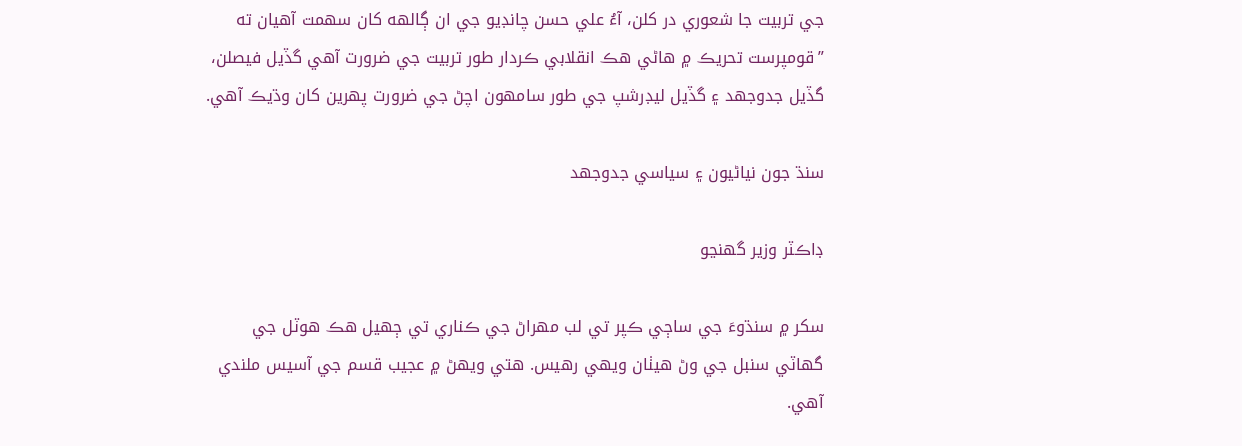جي تربيت جا شعوري در کلن، آءُ علي حسن چانڊيو جي ان ڳالهه کان سهمت آهيان ته ”قومپرست تحريڪ ۾ هاڻي هڪ انقلابي ڪردار طور تربيت جي ضرورت آهي گڏيل فيصلن، گڏيل جدوجهد ۽ گڏيل ليڊرشپ جي طور سامهون اچڻ جي ضرورت پهرين کان وڌيڪ آهي.

سنڌ جون نياڻيون ۽ سياسي جدوجهد

ڊاڪٽر وزير گهنڃو

سکر ۾ سنڌوءَ جي ساڄي ڪپر تي لب مهراڻ جي ڪناري تي ڄهيل هڪ هوٽل جي گهاٽي سنبل جي وڻ هيٺان ويهي رهيس. هتي ويهڻ ۾ عجيب قسم جي آسيس ملندي آهي.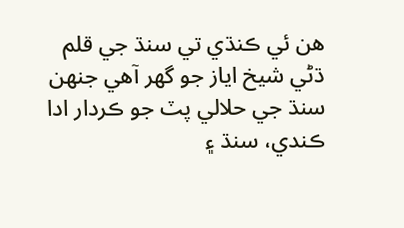هن ئي ڪنڌي تي سنڌ جي قلم ڌڻي شيخ اياز جو گهر آهي جنهن سنڌ جي حلالي پٽ جو ڪردار ادا ڪندي، سنڌ ۽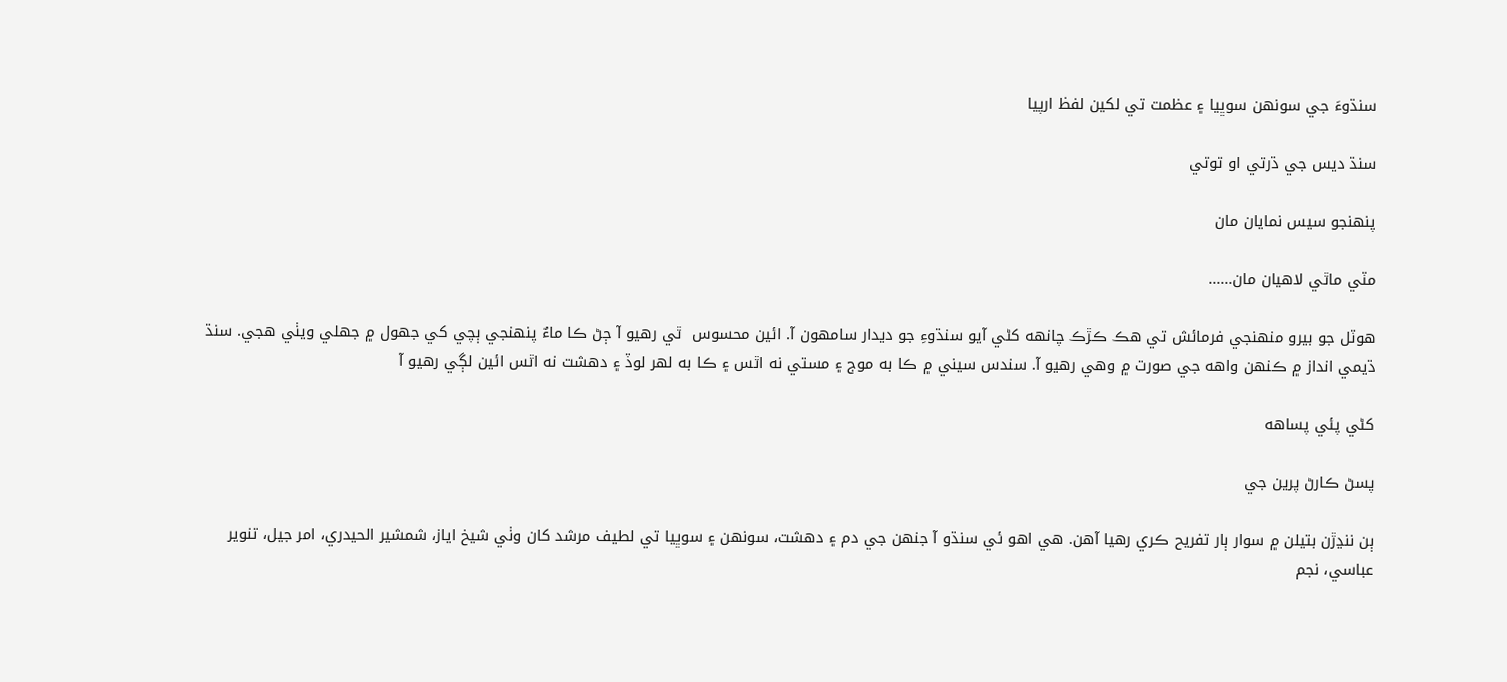سنڌوءَ جي سونهن سوڀيا ۽ عظمت تي لکين لفظ ارپيا

سنڌ ديس جي ڌرتي او توتي

پنهنجو سيس نمايان مان

مٽي ماٿي لاهيان مان......

هوٽل جو بيرو منهنجي فرمائش تي هڪ ڪڙڪ چانهه کڻي آيو سنڌوءِ جو ديدار سامهون آ. ائين محسوس  ٿي رهيو آ ڄڻ ڪا ماءٌ پنهنجي ٻچي کي جهول ۾ جهلي ويٺي هجي. سنڌ ڌيمي انداز ۾ ڪنهن واهه جي صورت ۾ وهي رهيو آ. سندس سيني ۾ ڪا به موج ۽ مستي نه اٿس ۽ ڪا به لهر لوڏ ۽ دهشت نه اٿس ائين لڳي رهيو آ

کڻي پئي پساهه

پسڻ ڪارڻ پرين جي

ٻن ننڍڙن بتيلن ۾ سوار ٻار تفريح ڪري رهيا آهن. هي اهو ئي سنڌو آ جنهن جي دم ۽ دهشت، سونهن ۽ سوڀيا تي لطيف مرشد کان وٺي شيخ اياز، شمشير الحيدري، امر جيل، تنوير عباسي، نجم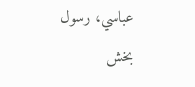عباسي، رسول بخش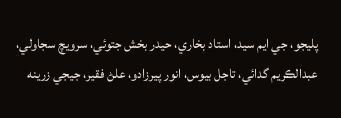پليجو، جي ايم سيد، استاد بخاري، حيدر بخش جتوئي، سرويچ سجاولي، عبدالڪريم گدائي، تاجل بيوس، انور پيرزادو، علڻ فقير، جيجي زرينه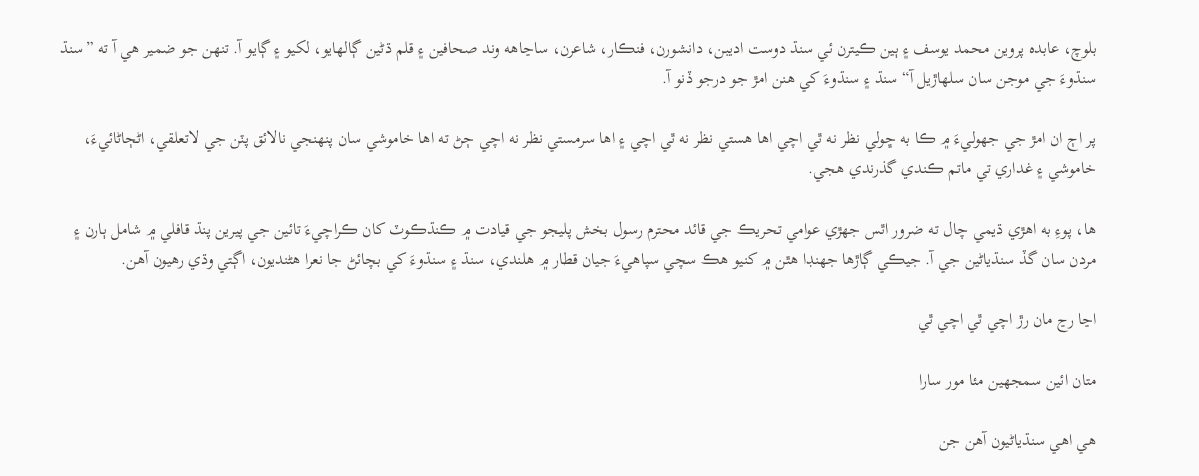بلوچ، عابده پروين محمد يوسف ۽ ٻين ڪيترن ئي سنڌ دوست اديبن، دانشورن، فنڪار، شاعرن، ساڃاهه وند صحافين ۽ قلم ڌڻين ڳالهايو، لکيو ۽ ڳايو آ. تنهن جو ضمير هي آ ته ”سنڌ سنڌوءَ جي موجن سان سلهاڙيل آ“ سنڌ ۽ سنڌوءَ کي هنن امڙ جو درجو ڏنو آ.

پر اڄ ان امڙ جي جهوليءَ ۾ ڪا به ڇولي نظر نه ٿي اچي اها هستي نظر نه ٿي اچي ۽ اها سرمستي نظر نه اچي ڄڻ ته اها خاموشي سان پنهنجي نالائق پٽن جي لاتعلقي، اڻڄاڻائيءَ، خاموشي ۽ غداري تي ماتم ڪندي گذرندي هجي.

ها، پوءِ به اهڙي ڌيمي چال ته ضرور اٿس جهڙي عوامي تحريڪ جي قائد محترم رسول بخش پليجو جي قيادت ۾ ڪنڌڪوٽ کان ڪراچيءَ تائين جي پيرين پنڌ قافلي ۾ شامل ٻارن ۽ مردن سان گڏ سنڌياڻين جي آ. جيڪي ڳاڙها جهنڊا هٿن ۾ کنيو هڪ سچي سپاهيءَ جيان قطار ۾ هلندي، سنڌ ۽ سنڌوءَ کي بچائڻ جا نعرا هڻنديون، اڳتي وڌي رهيون آهن.

اڃا رڃ مان رڙ اچي ٿي اچي ٿي

متان ائين سمجهين مئا مور سارا

هي اهي سنڌياڻيون آهن جن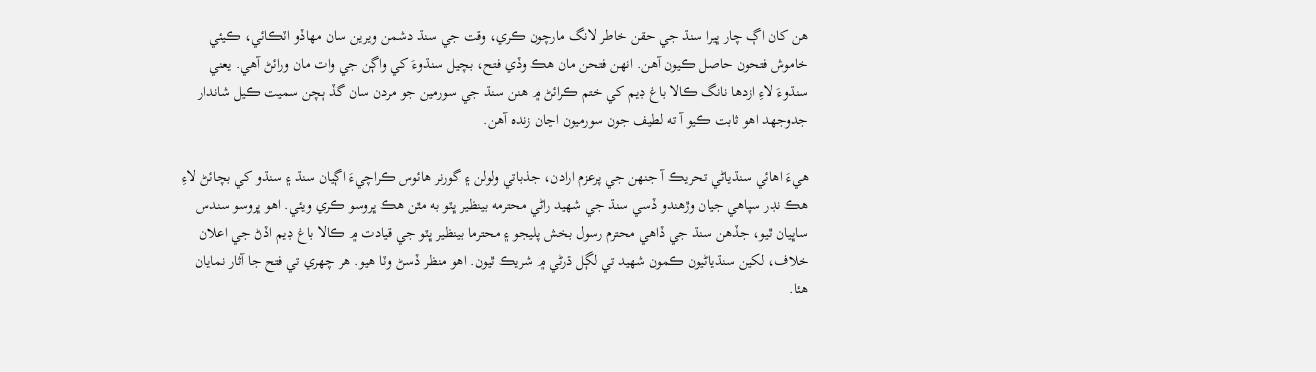هن کان اڳ چار ڀيرا سنڌ جي حقن خاطر لانگ مارچون ڪري، وقت جي سنڌ دشمن ويرين سان مهاڏو اٽڪائي، ڪيئي خاموش فتحون حاصل ڪيون آهن. انهن فتحن مان هڪ وڏي فتح، بچيل سنڌوءَ کي واڳن جي وات مان ورائڻ آهي. يعني سنڌوءَ لاءِ ازدها نانگ ڪالا باغ ڊيم کي ختم ڪرائڻ ۾ هنن سنڌ جي سورمين جو مردن سان گڏ ٻچن سميت ڪيل شاندار جدوجهد اهو ثابت ڪيو آ ته لطيف جون سورميون اڃان زنده آهن.

هيءَ اهائي سنڌياڻي تحريڪ آ جنهن جي پرعزم ارادن، جذباتي ولولن ۽ گورنر هائوس ڪراچيءَ اڳيان سنڌ ۽ سنڌو کي بچائڻ لاءِ هڪ نڊر سپاهي جيان وڙهندو ڏسي سنڌ جي شهيد راڻي محترمه بينظير ڀٽو به مٿن هڪ ڀروسو ڪري ويئي. اهو ڀروسو سندس ساڀيان ٿيو، جڏهن سنڌ جي ڏاهي محترم رسول بخش پليجو ۽ محترما بينظير ڀٽو جي قيادت ۾ ڪالا باغ ڊيم اڏڻ جي اعلان خلاف، لکين سنڌياڻيون ڪمون شهيد تي لڳل ڌرڻي ۾ شريڪ ٿيون. اهو منظر ڏسڻ وٽا هيو. هر چهري تي فتح جا آثار نمايان هئا.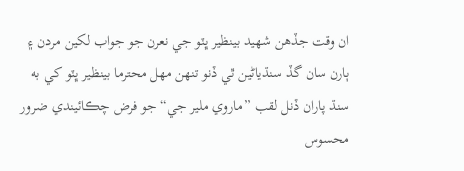ان وقت جڏهن شهيد بينظير ڀٽو جي نعرن جو جواب لکين مردن ۽ ٻارن سان گڏ سنڌياڻين ٿي ڏنو تنهن مهل محترما بينظير ڀٽو کي به سنڌ پاران ڏنل لقب ”ماروي ملير جي“ جو فرض چڪائيندي ضرور محسوس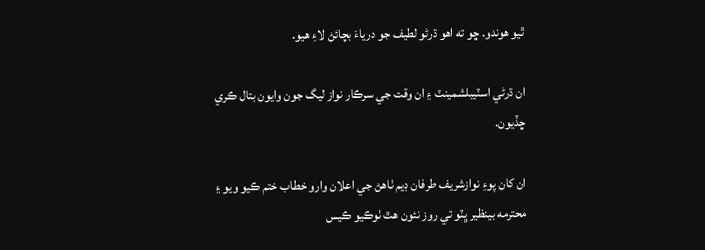ٿيو هوندو. ڇو ته اهو ڌرڻو لطيف جو درياءَ بچائڻ لاءِ هيو.

ان ڌرڻي اسٽيبلشمينٽ ۽ ان وقت جي سرڪار نواز ليگ جون وايون بتال ڪري ڇڏيون.

ان کان پوءِ نوازشريف طرفان ڊيم ٺاهڻ جي اعلان وارو خطاب ختم ڪيو ويو ۽ محترمه بينظير ڀٽو تي روز نئون هٿ ٺوڪيو ڪيس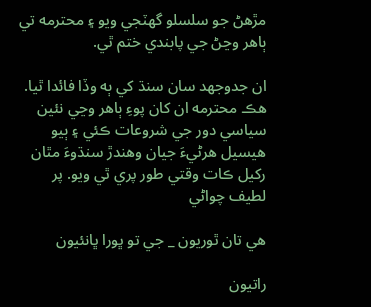مڙهڻ جو سلسلو گهٽجي ويو ۽ محترمه تي ٻاهر وڃڻ جي پابندي ختم ٿي.

ان جدوجهد سان سنڌ کي ٻه وڏا فائدا ٿيا. هڪ محترمه ان کان پوءِ ٻاهر وڃي نئين سياسي دور جي شروعات ڪئي ۽ ٻيو هيسيل هرڻيءَ جيان وهندڙ سنڌوءَ مٿان رکيل ڪات وقتي طور پري ٿي ويو. پر لطيف چواڻي

هي تان ٿوريون _ جي تو ڀورا ڀانئيون

راتيون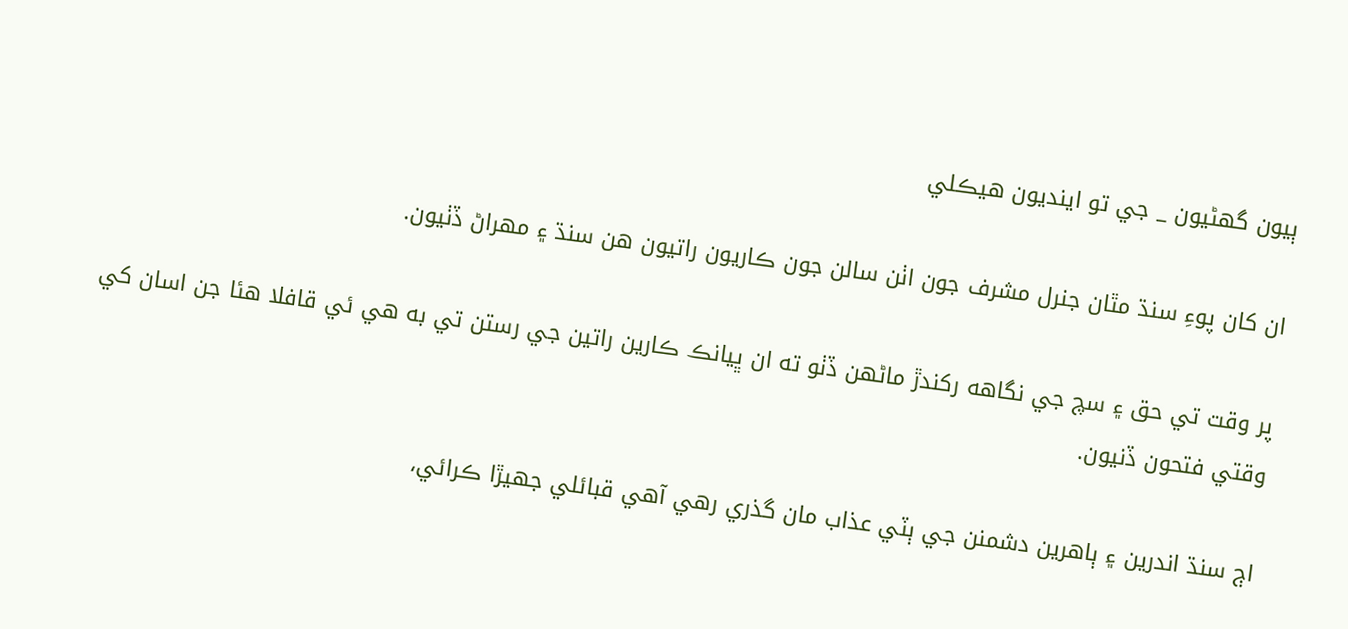ٻيون گهڻيون _ جي تو اينديون هيڪلي

ان کان پوءِ سنڌ مٿان جنرل مشرف جون اٺن سالن جون ڪاريون راتيون هن سنڌ ۽ مهراڻ ڏٺيون.

پر وقت تي حق ۽ سچ جي نگاهه رکندڙ ماڻهن ڏٺو ته ان ڀيانڪ ڪارين راتين جي رستن تي به هي ئي قافلا هئا جن اسان کي وقتي فتحون ڏنيون.

اڄ سنڌ اندرين ۽ ٻاهرين دشمنن جي ٻٽي عذاب مان گذري رهي آهي قبائلي جهيڙا ڪرائي،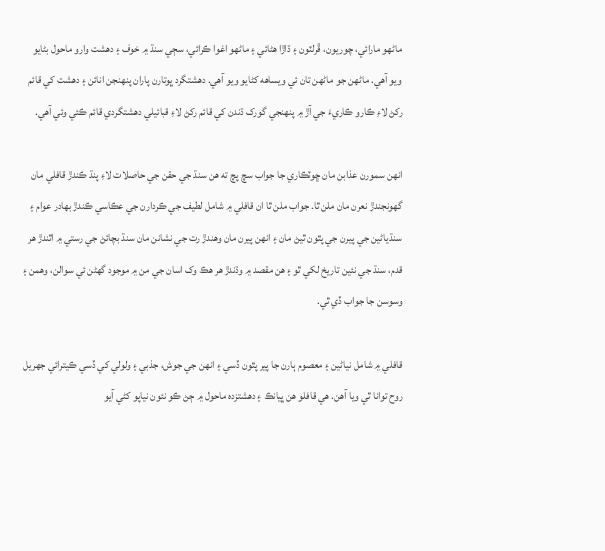ماڻهو مارائي، چوريون، ڦرلٽون ۽ ڌاڙا هڻائي ۽ ماڻهو اغوا ڪرائي، سڄي سنڌ ۾ خوف ۽ دهشت وارو ماحول بڻايو ويو آهي. ماڻهن جو ماڻهن تان ئي ويساهه کڻايو ويو آهي. دهشتگرد ڀوتارن پاران پنهنجن انائن ۽ دهشت کي قائم رکڻ لاءِ ڪارو ڪاريءَ جي آڙ ۾ پنهنجي گورک ڌندن کي قائم رکڻ لاءِ قبائيلي دهشتگردي قائم ڪئي وئي آهي.

انهن سمورن عذابن مان ڇوٽڪاري جا جواب سچ پچ ته هن سنڌ جي حقن جي حاصلات لاءِ پنڌ ڪندڙ قافلي مان گهونجندڙ نعرن مان ملن ٿا. جواب ملن ٿا ان قافلي ۾ شامل لطيف جي ڪردارن جي عڪاسي ڪندڙ بهادر عوام ۽ سنڌياڻين جي پيرن جي پٿون ٿيڻ مان ۽ انهن پيرن مان وهندڙ رت جي نشانن مان سنڌ بچائڻ جي رستي ۾ اٿندڙ هر قدم، سنڌ جي نئين تاريخ لکي ٿو ۽ هن مقصد ۾ وڌندڙ هر هڪ وک اسان جي من ۾ موجود گهڻن ئي سوالن، وهمن ۽ وسوسن جا جواب ڏي ٿي.

قافلي ۾ شامل نياڻين ۽ معصوم ٻارن جا پير پٿون ڏسي ۽ انهن جي جوش، جذبي ۽ ولولي کي ڏسي ڪيترائي جهريل روح توانا ٿي ويا آهن. هي قافلو هن ڀيانڪ ۽ دهشتزده ماحول ۾ ڄڻ ڪو نئون نياپو کڻي آيو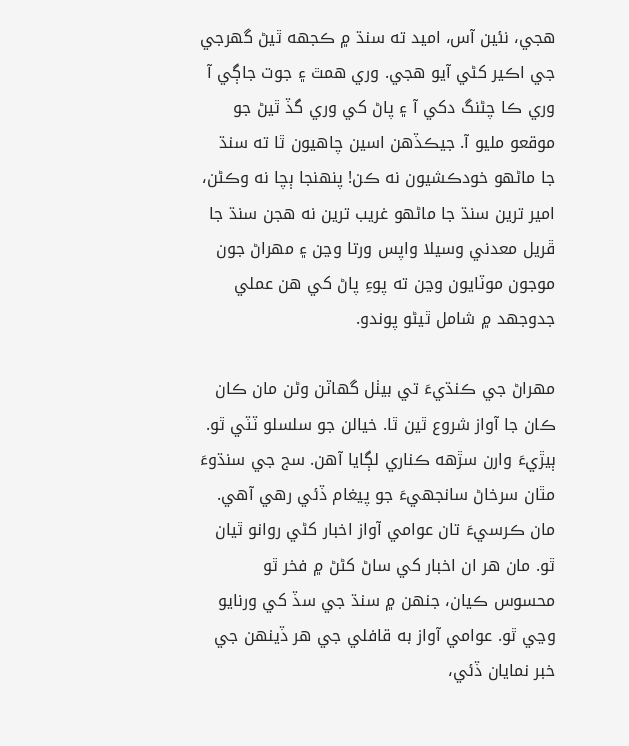هجي، نئين آس، اميد ته سنڌ ۾ ڪجهه ٿيڻ گهرجي جي اڪير کڻي آيو هجي. وري همٿ ۽ جوت جاڳي آ وري ڪا چڻنگ دکي آ ۽ پاڻ کي وري گڏ ٿيڻ جو موقعو مليو آ. جيڪڏهن اسين چاهيون ٿا ته سنڌ جا ماڻهو خودڪشيون نه ڪن! پنهنجا ٻچا نه وڪڻن، امير ترين سنڌ جا ماڻهو غريب ترين نه هجن سنڌ جا ڦريل معدني وسيلا واپس ورتا وڃن ۽ مهراڻ جون موجون موٽايون وڃن ته پوءِ پاڻ کي هن عملي جدوجهد ۾ شامل ٿيڻو پوندو.

مهراڻ جي ڪنڌيءَ تي بيٺل گهاٽن وڻن مان ڪان ڪان جا آواز شروع ٿين ٿا. خيالن جو سلسلو ٽٽي ٿو. ٻيڙيءَ وارن سڙهه ڪناري لڳايا آهن. سج جي سنڌوءَ مٿان سرخاڻ سانجهيءَ جو پيغام ڏئي رهي آهي. مان ڪرسيءَ تان عوامي آواز اخبار کڻي روانو ٿيان ٿو. مان هر ان اخبار کي ساڻ کڻڻ ۾ فخر ٿو محسوس ڪيان، جنهن ۾ سنڌ جي سڏ کي ورنايو وڃي ٿو. عوامي آواز به قافلي جي هر ڏينهن جي خبر نمايان ڏئي،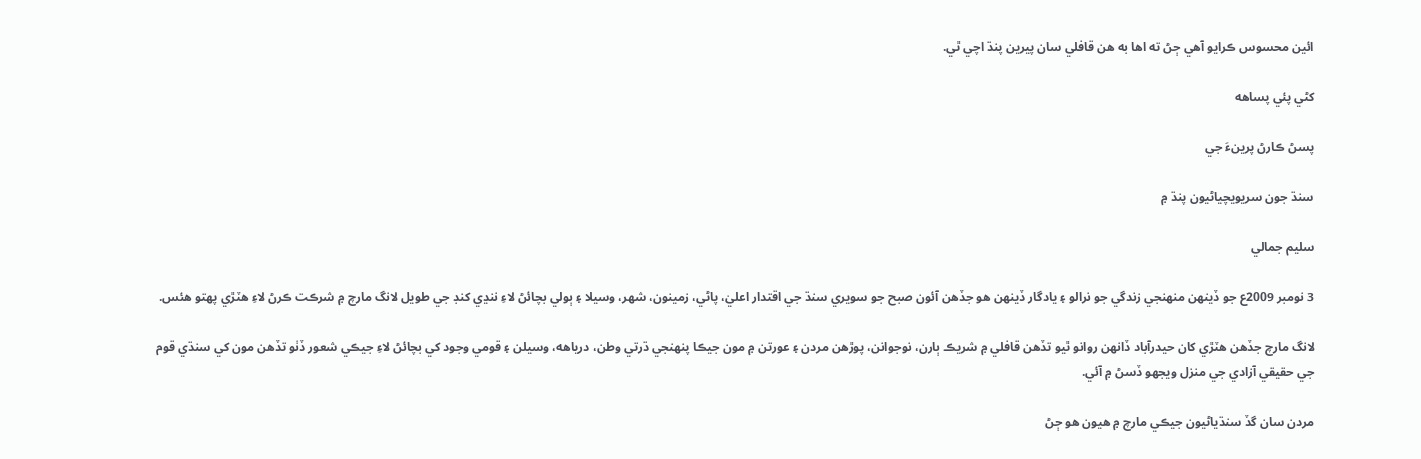ائين محسوس ڪرايو آهي ڄڻ ته اها به هن قافلي سان پيرين پنڌ اچي ٿي.

کڻي پئي پساهه

پسڻ ڪارڻ پرينءَ جي

سنڌ جون سريويچياڻيون پنڌ ۾

سليم جمالي

3 نومبر 2009ع جو ڏينهن منهنجي زندگي جو نرالو ۽ يادگار ڏينهن هو جڏهن آئون صبح جو سويري سنڌ جي اقتدار اعليٰ، پاڻي، زمينون، شهر، وسيلا ۽ ٻولي بچائڻ لاءِ ننڍي کنڊ جي طويل لانگ مارچ ۾ شرڪت ڪرڻ لاءِ هٽڙي پهتو هئس.

لانگ مارچ جڏهن هٽڙي کان حيدرآباد ڏانهن روانو ٿيو تڏهن قافلي ۾ شريڪ ٻارن، نوجوانن، پوڙهن مردن ۽ عورتن ۾ مون جيڪا پنهنجي ڌرتي وطن، درياهه، وسيلن ۽ قومي وجود کي بچائڻ لاءِ جيڪي شعور ڏٺو تڏهن مون کي سنڌي قوم جي حقيقي آزادي جي منزل ويجهو ڏسڻ ۾ آئي.

مردن سان گڏ سنڌياڻيون جيڪي مارچ ۾ هيون هو ڄڻ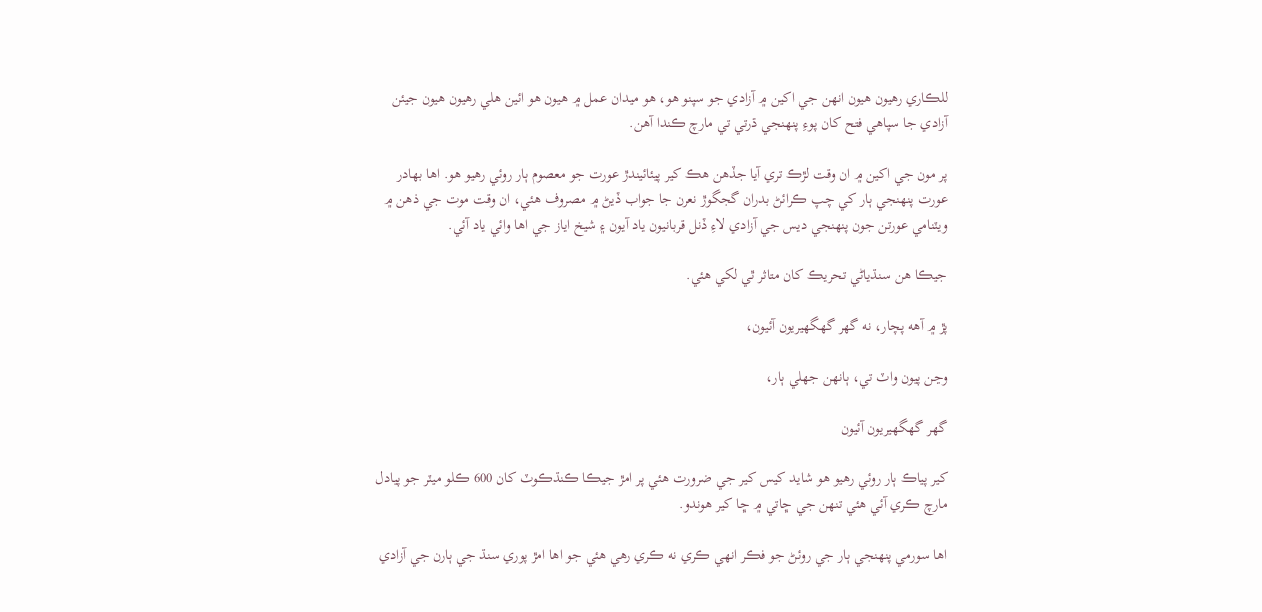للڪاري رهيون هيون انهن جي اکين ۾ آزادي جو سپنو هو، هو ميدان عمل ۾ هيون هو ائين هلي رهيون هيون جيئن آزادي جا سپاهي فتح کان پوءِ پنهنجي ڌرتي تي مارچ ڪندا آهن.

پر مون جي اکين ۾ ان وقت لڙڪ تري آيا جڏهن هڪ کير پيئائيندڙ عورت جو معصوم ٻار روئي رهيو هو. اها بهادر عورت پنهنجي ٻار کي چپ ڪرائڻ بدران گجگوڙ نعرن جا جواب ڏيڻ ۾ مصروف هئي، ان وقت موت جي ذهن ۾ ويٽنامي عورتن جون پنهنجي ديس جي آزادي لاءِ ڏنل قربانيون ياد آيون ۽ شيخ اياز جي اها وائي ياد آئي.

جيڪا هن سنڌياڻي تحريڪ کان متاثر ٿي لکي هئي.

پڙ ۾ آهه پچار، نه گهر گهگهيريون آئيون،

وڃن پيون واٽ تي، ٻانهن جهلي ٻار،

گهر گهگهيريون آئيون

کير پياڪ ٻار روئي رهيو هو شايد کيس کير جي ضرورت هئي پر امڙ جيڪا ڪنڌڪوٽ کان 600 ڪلو ميٽر جو پيادل مارچ ڪري آئي هئي تنهن جي ڇاتي ۾ ڇا کير هوندو.

اها سورمي پنهنجي ٻار جي روئڻ جو فڪر انهي ڪري نه ڪري رهي هئي جو اها امڙ پوري سنڌ جي ٻارن جي آزادي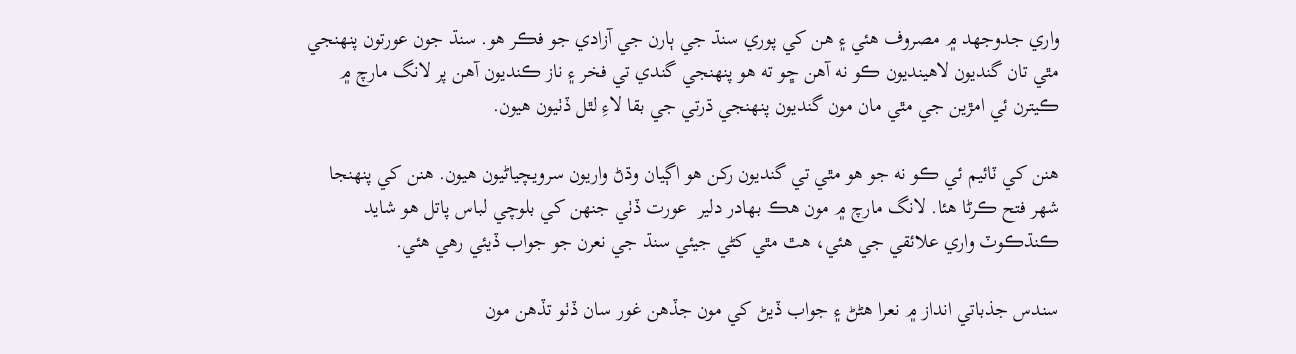واري جدوجهد ۾ مصروف هئي ۽ هن کي پوري سنڌ جي ٻارن جي آزادي جو فڪر هو. سنڌ جون عورتون پنهنجي مٿي تان گنديون لاهينديون ڪو نه آهن ڇو ته هو پنهنجي گندي تي فخر ۽ ناز ڪنديون آهن پر لانگ مارچ ۾ ڪيترن ئي امڙين جي مٿي مان مون گنديون پنهنجي ڌرتي جي بقا لاءِ لٿل ڏٺيون هيون.

هنن کي ٽائيم ئي ڪو نه جو هو مٿي تي گنديون رکن هو اڳيان وڌڻ واريون سرويچياڻيون هيون. هنن کي پنهنجا شهر فتح ڪرڻا هئا. لانگ مارچ ۾ مون هڪ بهادر دلير  عورت ڏٺي جنهن کي بلوچي لباس پاتل هو شايد ڪنڌڪوٽ واري علائقي جي هئي، هٿ مٿي کڻي جيئي سنڌ جي نعرن جو جواب ڏيئي رهي هئي.

سندس جذباتي انداز ۾ نعرا هڻڻ ۽ جواب ڏيڻ کي مون جڏهن غور سان ڏٺو تڏهن مون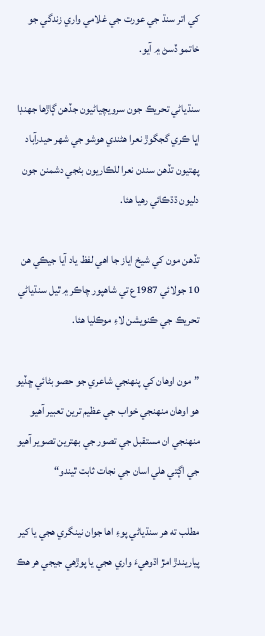کي اتر سنڌ جي عورت جي غلامي واري زندگي جو خاتمو ڏسڻ ۾ آيو.

سنڌياڻي تحريڪ جون سرويچياڻيون جڏهن ڳاڙها جهنڊا اڀا ڪري گجگوڙ نعرا هڻندي هوشو جي شهر حيدرآباد پهتيون تڏهن سندن نعرا للڪاريون بڻجي دشمنن جون دليون ڌڌڪائي رهيا هئا.

تڏهن مون کي شيخ اياز جا اهي لفظ ياد آيا جيڪي هن 10 جولائي 1987ع تي شاهپور چاڪر ۾ ٿيل سنڌياڻي تحريڪ جي ڪنويشن لاءِ موڪليا هئا.

” مون اوهان کي پنهنجي شاعري جو حصو بڻائي ڇڏيو هو اوهان منهنجي خواب جي عظيم ترين تعبير آهيو منهنجي ان مستقبل جي تصور جي بهترين تصوير آهيو جي اڳتي هلي اسان جي نجات ثابت ٿيندو“

مطلب ته هر سنڌياڻي پوءِ اها جوان نينگري هجي يا کير پياريندڙ امڙ اڌوهيءَ واري هجي يا پوڙهي جيجي هر هڪ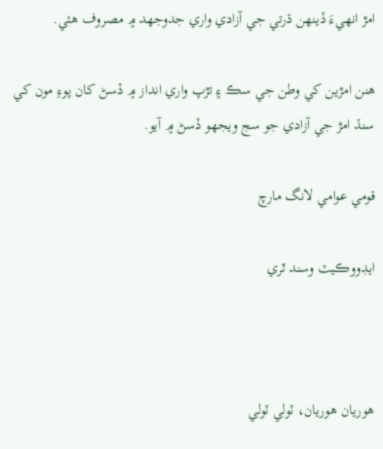امڙ انهيءَ ڏينهن ڌرتي جي آزادي واري جدوجهد ۾ مصروف هئي.

هنن امڙين کي وطن جي سڪ ۽ تڙپ واري انداز ۾ ڏسڻ کان پوءِ مون کي سنڌ امڙ جي آزادي جو سج ويجهو ڏسڻ ۾ آيو.

قومي عوامي لانگ مارچ

ايڊووڪيٽ وسند ٿري



هوريان هوريان، ٽولي ٽولي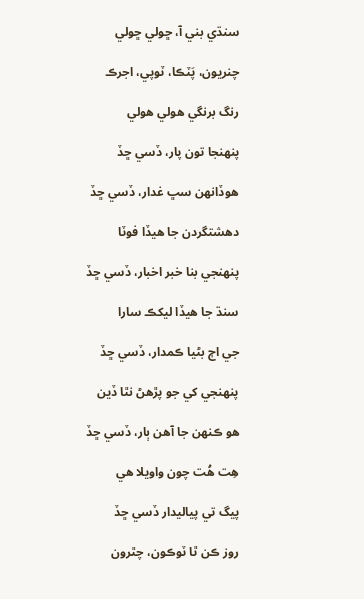سنڌي بني آ، ڇولي ڇولي

چنريون، پَٽڪا، ٽوپي، اجرڪ

رنگ برنگي هولي هولي

پنهنجا تون پار، ڏسي ڇڏ

هوڏانهن سڀ غدار، ڏسي ڇڏ

دهشتگردن جا هيڏا فوٽا

پنهنجي بنا خبر اخبار، ڏسي ڇڏ

سنڌ جا هيڏا ليکڪ سارا

جي اڄ بڻيا ڪمدار، ڏسي ڇڏ

پنهنجي کي جو پڙهڻ نٿا ڏين

هو ڪنهن جا آهن ٻار، ڏسي ڇڏ

هِت هُت چون واويلا هي

پيگ تي پياليدار ڏسي ڇڏ

روز ڪن ٿا ٽوڪون، چٿرون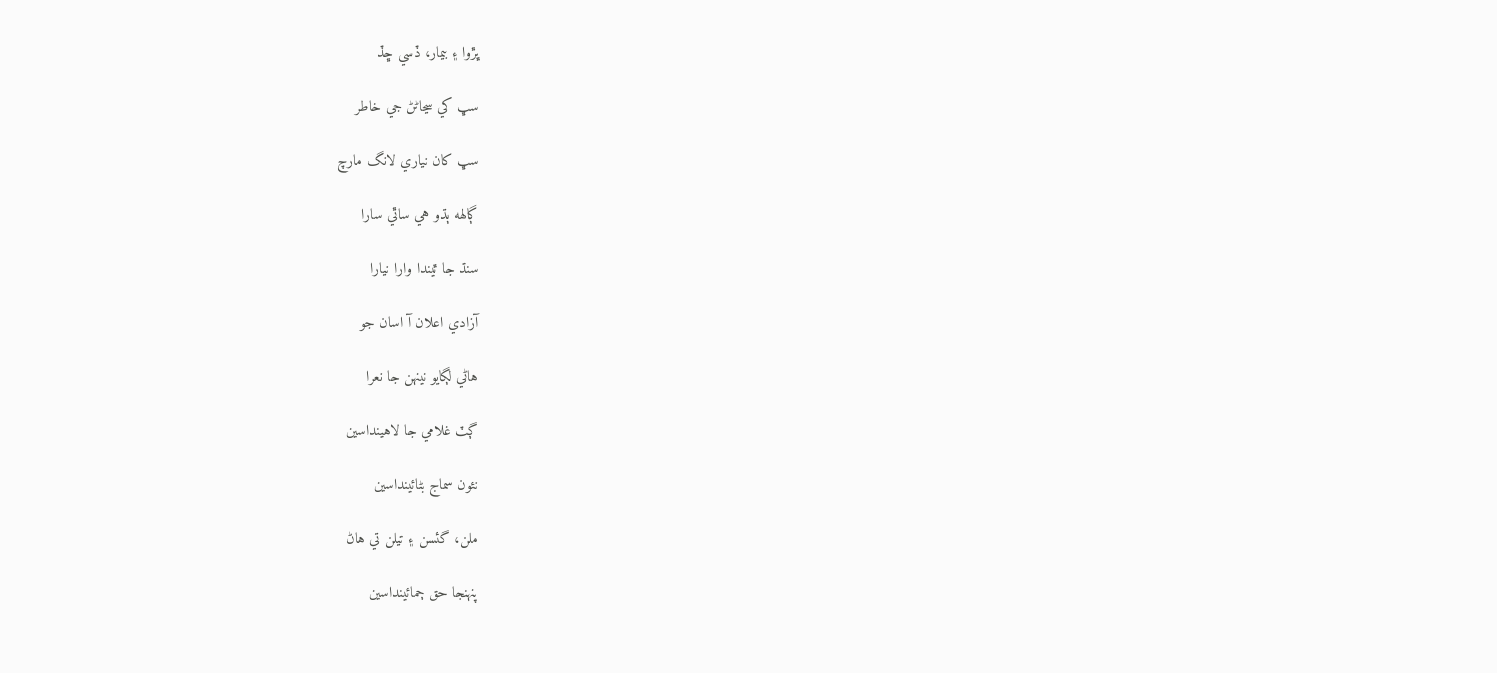ڀڙوا ۽ بيمار، ڏسي ڇڏ

سڀ کي سڃاڻڻ جي خاطر

سڀ کان نياري لانگ مارچ

ڳالهه ٻڌو هي ساٿي سارا

سنڌ جا ٿيندا وارا نيارا

آزادي اعلان آ اسان جو

هاڻي لڳايو نينهن جا نعرا

ڳٽ غلامي جا لاهينداسين

نئون سماج بڻائينداسين

ملن، گئسن ۽ تيلن تي هاڻ

پنهنجا حق ڄمائينداسين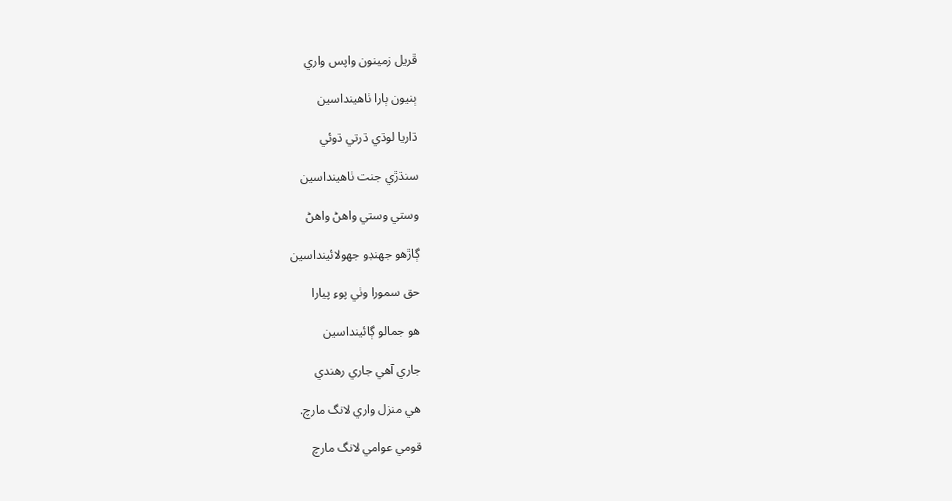ڦريل زمينون واپس واري

ٻنيون ٻارا ٺاهينداسين

ڌاريا لوڌي ڌرتي ڌوئي

سنڌڙي جنت ٺاهينداسين

وستي وستي واهڻ واهڻ

ڳاڙهو جهنڊو جهولائينداسين

حق سمورا وٺي پوءِ پيارا

هو جمالو ڳائينداسين

جاري آهي جاري رهندي

هي منزل واري لانگ مارچ.

قومي عوامي لانگ مارچ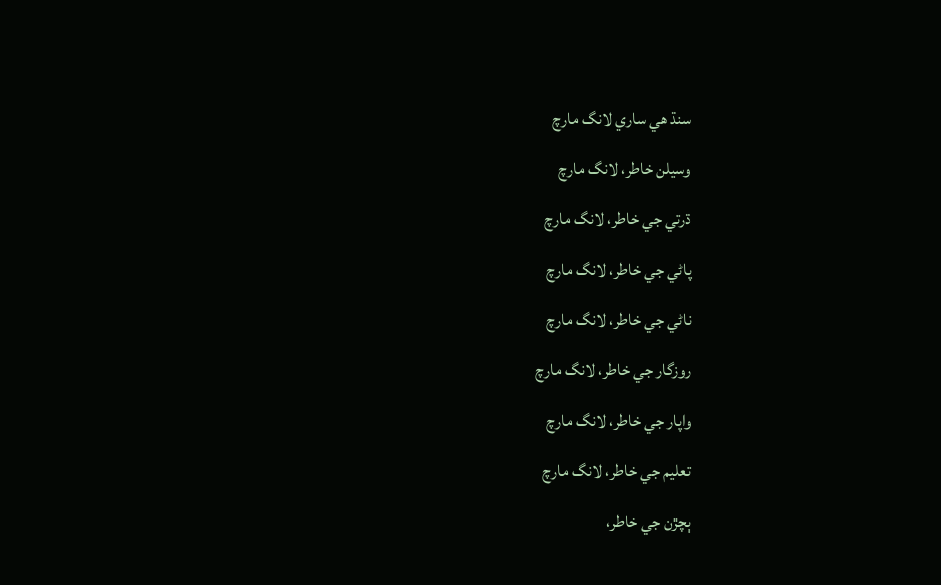سنڌ هي ساري لانگ مارچ

وسيلن خاطر، لانگ مارچ

ڌرتي جي خاطر، لانگ مارچ

پاڻي جي خاطر، لانگ مارچ

ناڻي جي خاطر، لانگ مارچ

روزگار جي خاطر، لانگ مارچ

واپار جي خاطر، لانگ مارچ

تعليم جي خاطر، لانگ مارچ

ٻچڙن جي خاطر،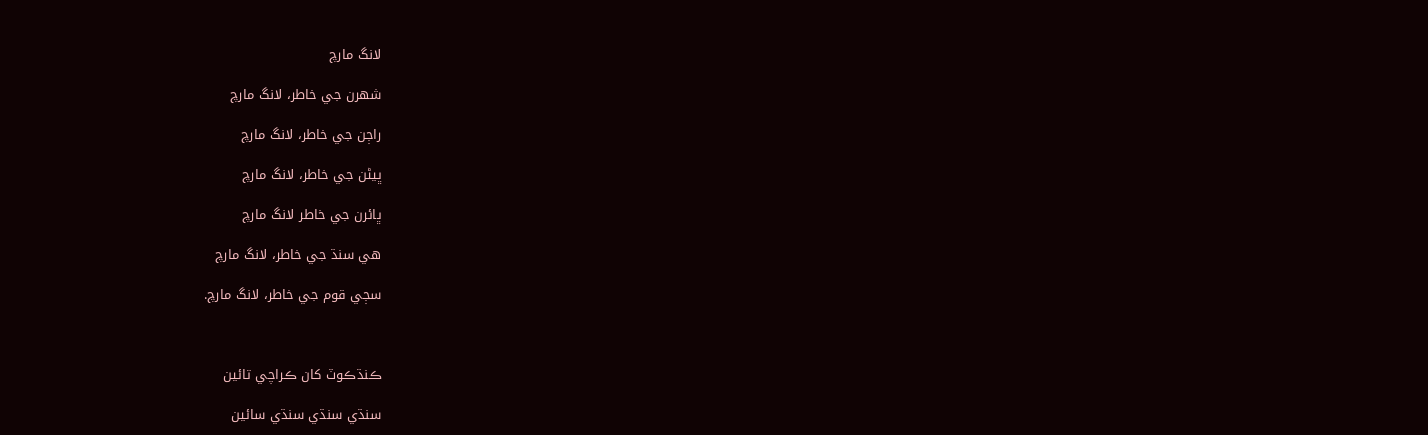لانگ مارچ

شهرن جي خاطر، لانگ مارچ

راڄن جي خاطر، لانگ مارچ

ڀيڻن جي خاطر، لانگ مارچ

ڀائرن جي خاطر لانگ مارچ

هي سنڌ جي خاطر، لانگ مارچ

سڄي قوم جي خاطر، لانگ مارچ.



ڪنڌڪوٽ کان ڪراچي تائين

سنڌي سنڌي سنڌي سائين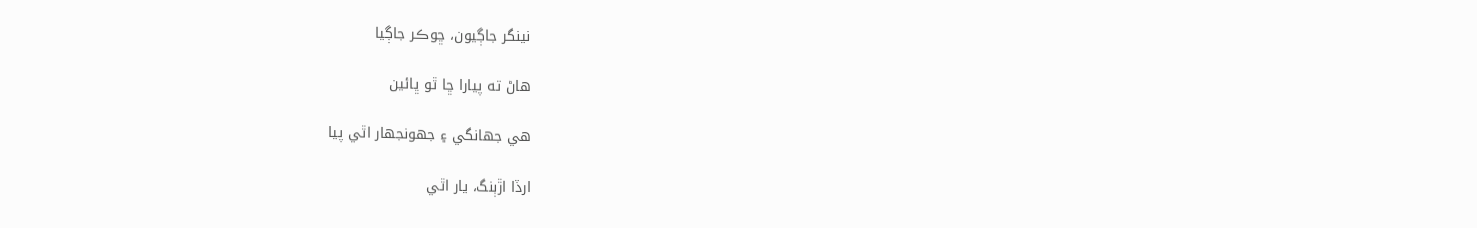نينگر جاڳيون، ڇوڪر جاڳيا

هاڻ ته پيارا ڇا ٿو ڀائين

هي جهانگي ۽ جهونجهار اٿي پيا

ارڏا اڙٻنگ، يار اٿي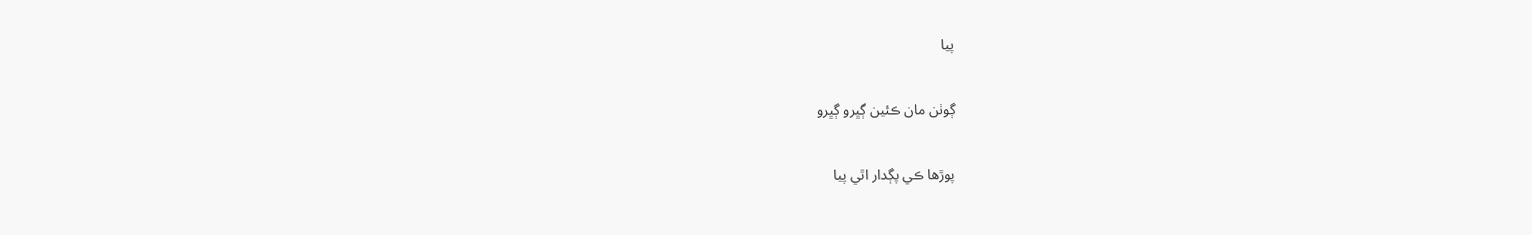پيا

ڳوٺن مان ڪئين ڳڀرو ڳڀرو

پوڙها ڪي پڳدار اٿي پيا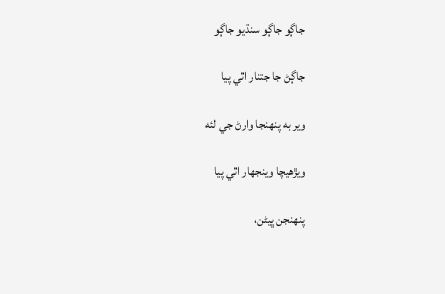جاڳو جاڳو سنڌيو جاڳو

جاڳڻ جا جتنار اٿي پيا

وير به پنهنجا وارڻ جي لئه

ويڙهيچا وينجهار اٿي پيا

پنهنجن ڀيڻن،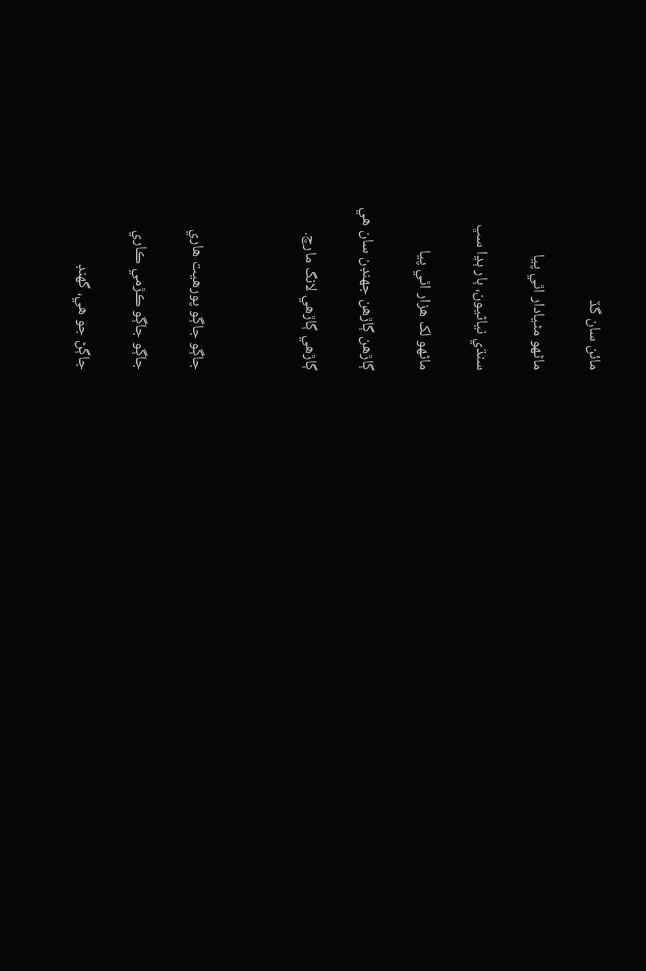مائن سان گڏ

ماڻهو مڻيادار اٿي پيا

سنڌي نياڻيون، ٻار ٻڍا سڀ

ماڻهو لک هزار اٿي پيا

ڳاڙهن ڳاڙهن جهنڊن سان هي

ڳاڙهي ڳاڙهي لانگ مارچ.



جاڳو جاڳو پورهيت هاري

جاڳو جاڳو ڪڙمي ڪاري

جاڳڻ جو هي، گهنڊ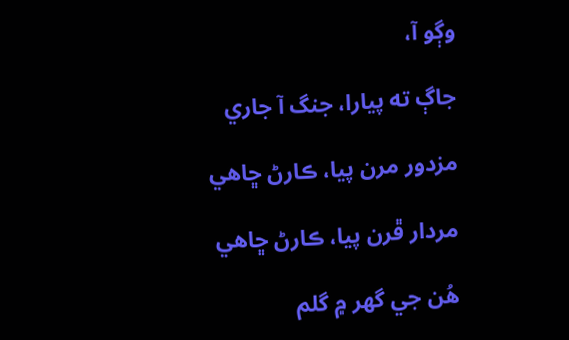وڳو آ،

جاڳ ته پيارا، جنگ آ جاري

مزدور مرن پيا، ڪارڻ ڇاهي

مردار ڦرن پيا، ڪارڻ ڇاهي

هُن جي گهر ۾ گلم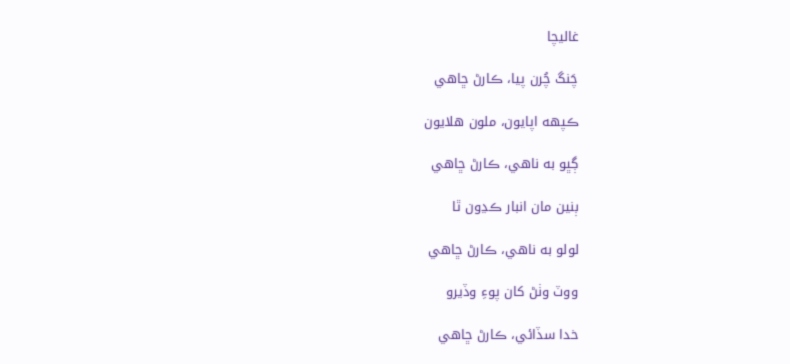غاليچا

چَنگ چُرن پيا، ڪارڻ ڇاهي

ڪپهه اپايون، ملون هلايون

ڳڀو به ناهي، ڪارڻ ڇاهي

ٻنين مان انبار ڪڍون ٿا

لولو به ناهي، ڪارڻ ڇاهي

ووٽ وٺڻ کان پوءِ وڏيرو

خدا سڏائي، ڪارڻ ڇاهي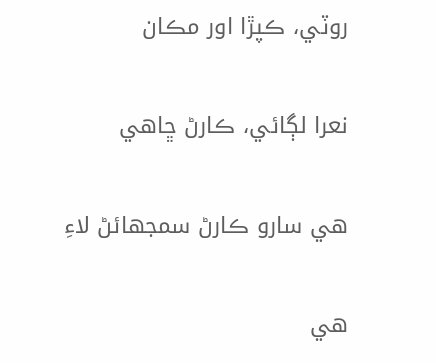روٽي، ڪپڙا اور مڪان

نعرا لڳائي، ڪارڻ ڇاهي

هي سارو ڪارڻ سمجهائڻ لاءِ

هي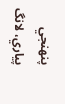پنهنجي پياري، لانگ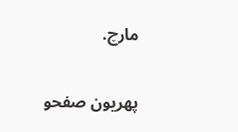مارچ.

پهريون صفحو